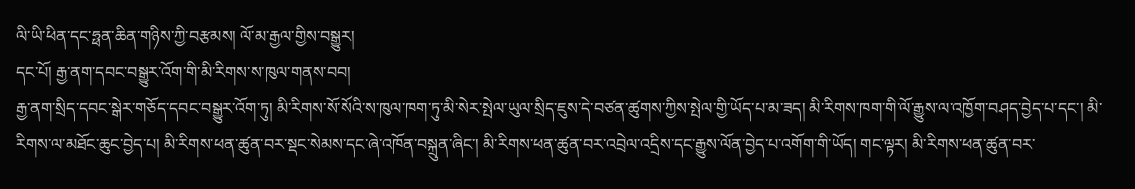ལི་ཡི་ཕིན་དང་ཧྥན་ཆིན་གཉིས་ཀྱི་བརྩམས། ལོ་མ་རྒྱལ་གྱིས་བསྒྱུར།
དང་པོ། རྒྱ་ནག་དབང་བསྒྱུར་འོག་གི་མི་རིགས་ས་ཁུལ་གནས་བབ།
རྒྱ་ནག་སྲིད་དབང་སྒེར་གཅོད་དབང་བསྒྱུར་འོག་ཏུ། མི་རིགས་སོ་སོའི་ས་ཁུལ་ཁག་ཏུ་མི་སེར་སྤེལ་ཡུལ་སྲིད་ཇུས་དེ་བཙན་ཚུགས་ཀྱིས་སྤེལ་གྱི་ཡོད་པ་མ་ཟད། མི་རིགས་ཁག་གི་ལོ་རྒྱུས་ལ་འཁྱོག་བཤད་བྱེད་པ་དང་། མི་རིགས་ལ་མཐོང་ཆུང་བྱེད་པ། མི་རིགས་ཕན་ཚུན་བར་སྡང་སེམས་དང་ཞེ་འཁོན་བསྐྲུན་ཞིང་། མི་རིགས་ཕན་ཚུན་བར་འབྲེལ་འདྲིས་དང་རྒྱུས་ལོན་བྱེད་པ་འགོག་གི་ཡོད། གང་ལྟར། མི་རིགས་ཕན་ཚུན་བར་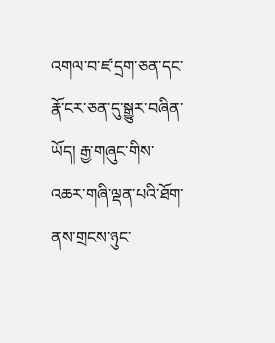འགལ་བ་ཛ་དྲག་ཅན་དང་རྣོ་ངར་ཅན་དུ་སྒྱུར་བཞིན་ཡོད། རྒྱ་གཞུང་གིས་འཆར་གཞི་ལྡན་པའི་ཐོག་ནས་གྲངས་ཉུང་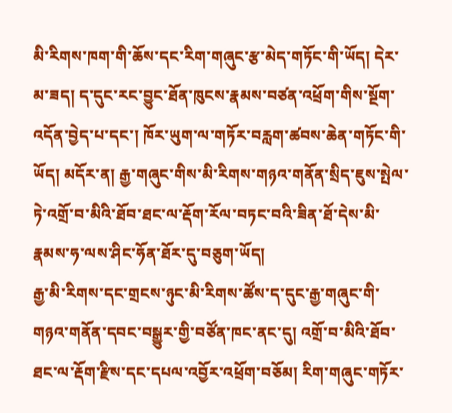མི་རིགས་ཁག་གི་ཆོས་དང་རིག་གཞུང་རྩ་མེད་གཏོང་གི་ཡོད། དེར་མ་ཟད། ད་དུང་རང་བྱུང་ཐོན་ཁུངས་རྣམས་བཙན་འཕྲོག་གིས་སྔོག་འདོན་བྱེད་པ་དང་། ཁོར་ཡུག་ལ་གཏོར་བརླག་ཚབས་ཆེན་གཏོང་གི་ཡོད། མདོར་ན། རྒྱ་གཞུང་གིས་མི་རིགས་གཉའ་གནོན་སྲིད་ཇུས་སྤེལ་ཏེ་འགྲོ་བ་མིའི་ཐོབ་ཐང་ལ་རྡོག་རོལ་བཏང་བའི་ཟིན་ཐོ་དེས་མི་རྣམས་ཧ་ལས་ཤིང་ཧོན་ཐོར་དུ་བཅུག་ཡོད།
རྒྱ་མི་རིགས་དང་གྲངས་ཉུང་མི་རིགས་ཚོས་ད་དུང་རྒྱ་གཞུང་གི་གཉའ་གནོན་དབང་བསྒྱུར་གྱི་བཙོན་ཁང་ནང་དུ། འགྲོ་བ་མིའི་ཐོབ་ཐང་ལ་རྡོག་རྫིས་དང་དཔལ་འབྱོར་འཕྲོག་བཅོམ། རིག་གཞུང་གཏོར་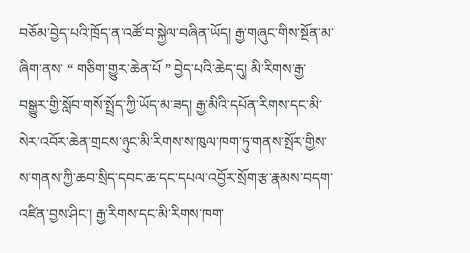བཅོམ་བྱེད་པའི་ཁྲོད་ན་འཚོ་བ་སྐྱེལ་བཞིན་ཡོད། རྒྱ་གཞུང་གིས་སྔོན་མ་ཞིག་ནས་ “ གཅིག་གྱུར་ཆེན་པོ ” བྱེད་པའི་ཆེད་དུ། མི་རིགས་རྒྱ་བསྒྱུར་གྱི་སློབ་གསོ་སྤྲོད་ཀྱི་ཡོད་མ་ཟད། རྒྱ་མིའི་དཔོན་རིགས་དང་མི་སེར་འབོར་ཆེན་གྲངས་ཉུང་མི་རིགས་ས་ཁུལ་ཁག་ཏུ་གནས་སྤོར་གྱིས་ས་གནས་ཀྱི་ཆབ་སྲིད་དབང་ཆ་དང་དཔལ་འབྱོར་སྲོག་རྩ་རྣམས་བདག་འཛིན་བྱས་ཤིང་། རྒྱ་རིགས་དང་མི་རིགས་ཁག་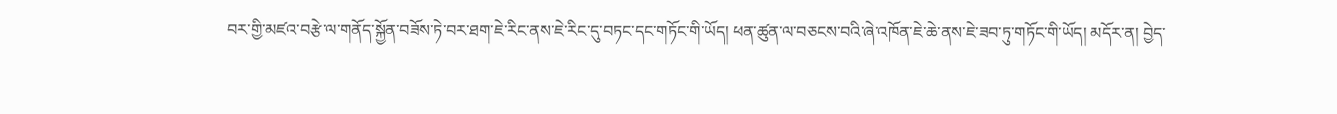བར་གྱི་མཛའ་བརྩེ་ལ་གནོད་སྐྱོན་བཟོས་ཏེ་བར་ཐག་ཇེ་རིང་ནས་ཇེ་རིང་དུ་བཏང་དང་གཏོང་གི་ཡོད། ཕན་ཚུན་ལ་བཅངས་བའི་ཞེ་འཁོན་ཇེ་ཆེ་ནས་ཇེ་ཟབ་ཏུ་གཏོང་གི་ཡོད། མདོར་ན། བྱེད་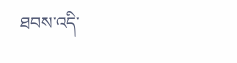ཐབས་འདི་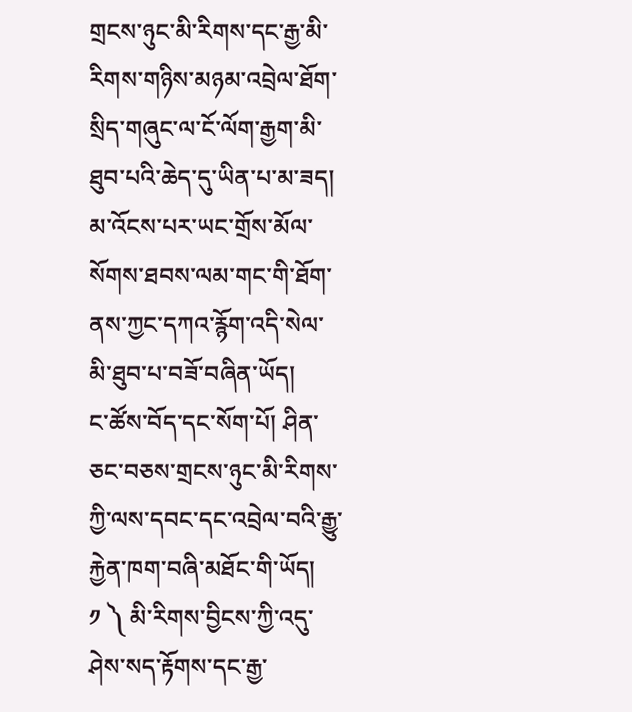གྲངས་ཉུང་མི་རིགས་དང་རྒྱ་མི་རིགས་གཉིས་མཉམ་འབྲེལ་ཐོག་སྲིད་གཞུང་ལ་ངོ་ལོག་རྒྱག་མི་ཐུབ་པའི་ཆེད་དུ་ཡིན་པ་མ་ཟད། མ་འོངས་པར་ཡང་གྲོས་མོལ་སོགས་ཐབས་ལམ་གང་གི་ཐོག་ནས་ཀྱང་དཀའ་རྙོག་འདི་སེལ་མི་ཐུབ་པ་བཟོ་བཞིན་ཡོད།
ང་ཚོས་བོད་དང་སོག་པོ། ཤིན་ཅང་བཅས་གྲངས་ཉུང་མི་རིགས་ཀྱི་ལས་དབང་དང་འབྲེལ་བའི་རྒྱུ་རྐྱེན་ཁག་བཞི་མཐོང་གི་ཡོད།
༡ ༽ མི་རིགས་བྱིངས་ཀྱི་འདུ་ཤེས་སད་རྟོགས་དང་རྒྱ་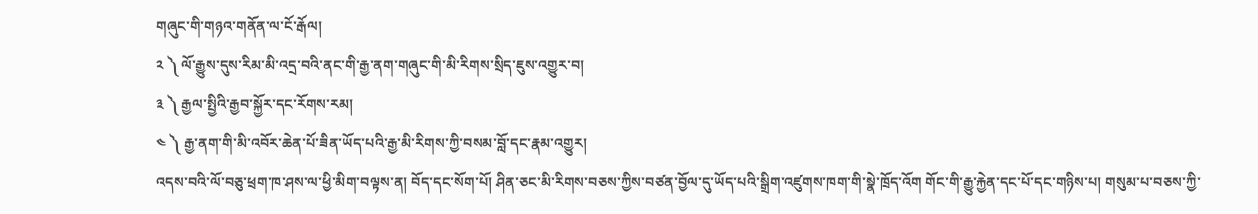གཞུང་གི་གཉའ་གནོན་ལ་ངོ་རྒོལ།
༢ ༽ ལོ་རྒྱུས་དུས་རིམ་མི་འདྲ་བའི་ནང་གི་རྒྱ་ནག་གཞུང་གི་མི་རིགས་སྲིད་ཇུས་འགྱུར་བ།
༣ ༽ རྒྱལ་སྤྱིའི་རྒྱབ་སྐྱོར་དང་རོགས་རམ།
༤ ༽ རྒྱ་ནག་གི་མི་འབོར་ཆེན་པོ་ཟིན་ཡོད་པའི་རྒྱ་མི་རིགས་ཀྱི་བསམ་བློ་དང་རྣམ་འགྱུར།
འདས་བའི་ལོ་བཅུ་ཕྲག་ཁ་ཤས་ལ་ཕྱི་མིག་བལྟས་ན། བོད་དང་སོག་པོ། ཤིན་ཅང་མི་རིགས་བཅས་ཀྱིས་བཙན་བྱོལ་དུ་ཡོད་པའི་སྒྲིག་འཛུགས་ཁག་གི་སྣེ་ཁྲོད་འོག གོང་གི་རྒྱུ་རྐྱེན་དང་པོ་དང་གཉིས་པ། གསུམ་པ་བཅས་ཀྱི་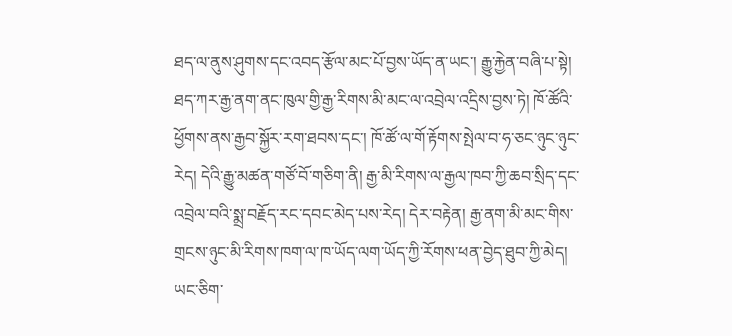ཐད་ལ་ནུས་ཤུགས་དང་འབད་རྩོལ་མང་པོ་བྱས་ཡོད་ན་ཡང་། རྒྱུ་རྐྱེན་བཞི་པ་སྟེ། ཐད་ཀར་རྒྱ་ནག་ནང་ཁུལ་གྱི་རྒྱ་རིགས་མི་མང་ལ་འབྲེལ་འདྲིས་བྱས་ཏེ། ཁོ་ཚོའི་ཕྱོགས་ནས་རྒྱབ་སྐྱོར་རག་ཐབས་དང་། ཁོ་ཚོ་ལ་གོ་རྟོགས་སྤེལ་བ་ཧ་ཅང་ཉུང་ཉུང་རེད། དེའི་རྒྱུ་མཚན་གཙོ་བོ་གཅིག་ནི། རྒྱ་མི་རིགས་ལ་རྒྱལ་ཁབ་ཀྱི་ཆབ་སྲིད་དང་འབྲེལ་བའི་སྨྲ་བརྗོད་རང་དབང་མེད་པས་རེད། དེར་བརྟེན། རྒྱ་ནག་མི་མང་གིས་གྲངས་ཉུང་མི་རིགས་ཁག་ལ་ཁ་ཡོད་ལག་ཡོད་ཀྱི་རོགས་ཕན་བྱེད་ཐུབ་ཀྱི་མེད། ཡང་ཅིག་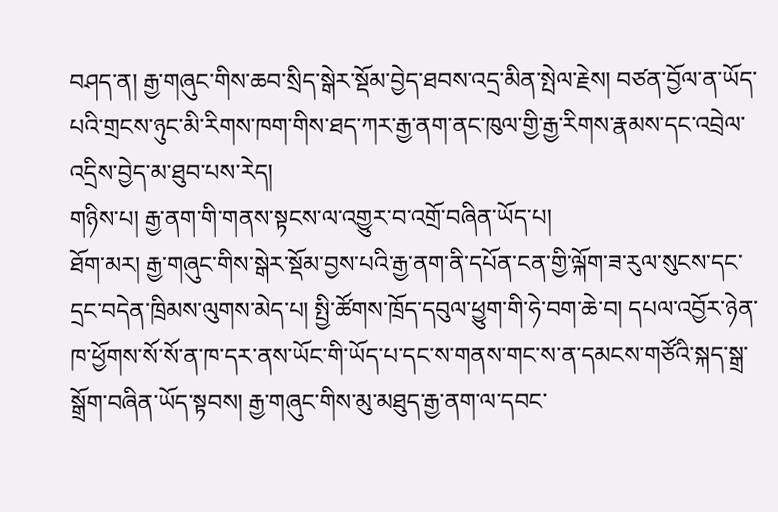བཤད་ན། རྒྱ་གཞུང་གིས་ཆབ་སྲིད་སྒེར་སྡོམ་བྱེད་ཐབས་འདྲ་མིན་སྤེལ་རྗེས། བཙན་བྱོལ་ན་ཡོད་པའི་གྲངས་ཉུང་མི་རིགས་ཁག་གིས་ཐད་ཀར་རྒྱ་ནག་ནང་ཁུལ་གྱི་རྒྱ་རིགས་རྣམས་དང་འབྲེལ་འདྲིས་བྱེད་མ་ཐུབ་པས་རེད།
གཉིས་པ། རྒྱ་ནག་གི་གནས་སྟངས་ལ་འགྱུར་བ་འགྲོ་བཞིན་ཡོད་པ།
ཐོག་མར། རྒྱ་གཞུང་གིས་སྒེར་སྡོམ་བྱས་པའི་རྒྱ་ནག་ནི་དཔོན་ངན་གྱི་ལྐོག་ཟ་རུལ་སུངས་དང་དྲང་བདེན་ཁྲིམས་ལུགས་མེད་པ། སྤྱི་ཚོགས་ཁྲོད་དབུལ་ཕྱུག་གི་ཧེ་བག་ཆེ་བ། དཔལ་འབྱོར་ཉེན་ཁ་ཕྱོགས་སོ་སོ་ན་ཁ་དར་ནས་ཡོང་གི་ཡོད་པ་དང་ས་གནས་གང་ས་ན་དམངས་གཙོའི་སྐད་སྒྲ་སྒྲོག་བཞིན་ཡོད་སྟབས། རྒྱ་གཞུང་གིས་མུ་མཐུད་རྒྱ་ནག་ལ་དབང་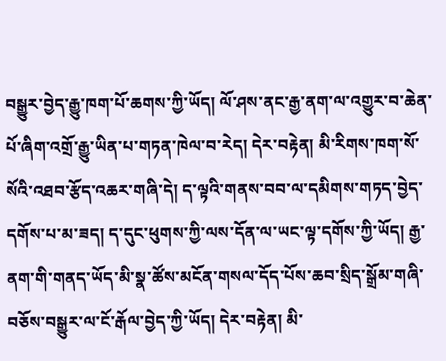བསྒྱུར་བྱེད་རྒྱུ་ཁག་པོ་ཆགས་ཀྱི་ཡོད། ལོ་ཤས་ནང་རྒྱ་ནག་ལ་འགྱུར་བ་ཆེན་པོ་ཞིག་འགྲོ་རྒྱུ་ཡིན་པ་གཏན་ཁེལ་བ་རེད། དེར་བརྟེན། མི་རིགས་ཁག་སོ་སོའི་འཐབ་རྩོད་འཆར་གཞི་དེ། ད་ལྟའི་གནས་བབ་ལ་དམིགས་གཏད་བྱེད་དགོས་པ་མ་ཟད། ད་དུང་ཕུགས་ཀྱི་ལས་དོན་ལ་ཡང་ལྟ་དགོས་ཀྱི་ཡོད། རྒྱ་ནག་གི་གནད་ཡོད་མི་སྣ་ཚོས་མངོན་གསལ་དོད་པོས་ཆབ་སྲིད་སྒྲོམ་གཞི་བཅོས་བསྒྱུར་ལ་ངོ་རྒོལ་བྱེད་ཀྱི་ཡོད། དེར་བརྟེན། མི་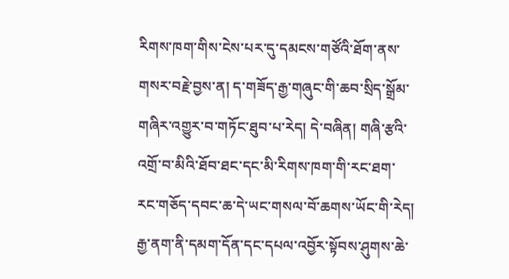རིགས་ཁག་གིས་ངེས་པར་དུ་དམངས་གཙོའི་ཐོག་ནས་གསར་བརྗེ་བྱས་ན། ད་གཟོད་རྒྱ་གཞུང་གི་ཆབ་སྲིད་སྒྲོམ་གཞིར་འགྱུར་བ་གཏོང་ཐུབ་པ་རེད། དེ་བཞིན། གཞི་རྩའི་འགྲོ་བ་མིའི་ཐོབ་ཐང་དང་མི་རིགས་ཁག་གི་རང་ཐག་རང་གཅོད་དབང་ཆ་དེ་ཡང་གསལ་བོ་ཆགས་ཡོང་གི་རེད། རྒྱ་ནག་ནི་དམག་དོན་དང་དཔལ་འབྱོར་སྟོབས་ཤུགས་ཆེ་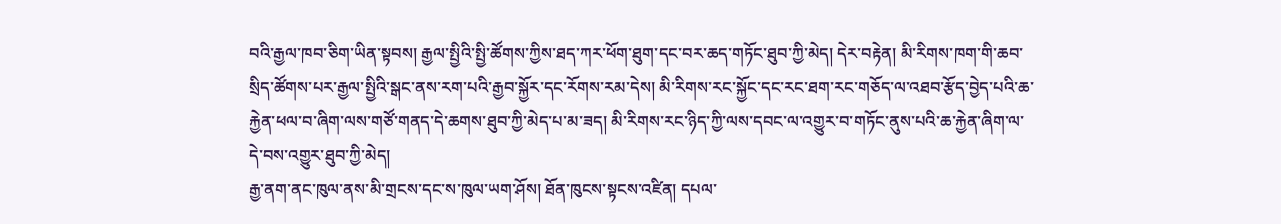བའི་རྒྱལ་ཁབ་ཅིག་ཡིན་སྟབས། རྒྱལ་སྤྱིའི་སྤྱི་ཚོགས་ཀྱིས་ཐད་ཀར་ཕོག་ཐུག་དང་བར་ཆད་གཏོང་ཐུབ་ཀྱི་མེད། དེར་བརྟེན། མི་རིགས་ཁག་གི་ཆབ་སྲིད་ཚོགས་པར་རྒྱལ་སྤྱིའི་སྒང་ནས་རག་པའི་རྒྱབ་སྐྱོར་དང་རོགས་རམ་དེས། མི་རིགས་རང་སྐྱོང་དང་རང་ཐག་རང་གཅོད་ལ་འཐབ་རྩོད་བྱེད་པའི་ཆ་རྐྱེན་ཕལ་བ་ཞིག་ལས་གཙོ་གནད་དེ་ཆགས་ཐུབ་ཀྱི་མེད་པ་མ་ཟད། མི་རིགས་རང་ཉིད་ཀྱི་ལས་དབང་ལ་འགྱུར་བ་གཏོང་ནུས་པའི་ཆ་རྐྱེན་ཞིག་ལ་དེ་བས་འགྱུར་ཐུབ་ཀྱི་མེད།
རྒྱ་ནག་ནང་ཁུལ་ནས་མི་གྲངས་དང་ས་ཁུལ་ཡག་ཤོས། ཐོན་ཁུངས་སྟངས་འཛིན། དཔལ་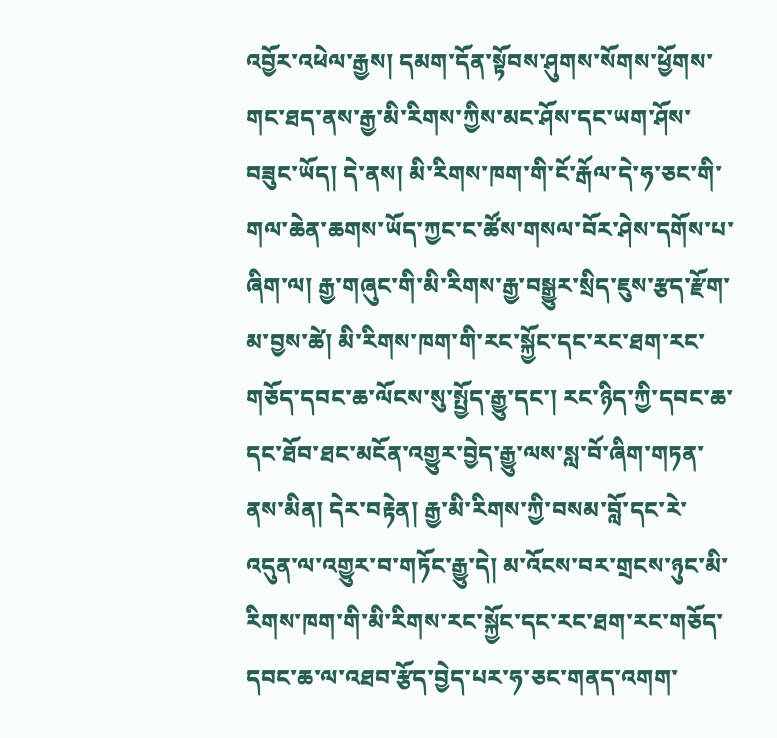འབྱོར་འཕེལ་རྒྱས། དམག་དོན་སྟོབས་ཤུགས་སོགས་ཕྱོགས་གང་ཐད་ནས་རྒྱ་མི་རིགས་ཀྱིས་མང་ཤོས་དང་ཡག་ཤོས་བཟུང་ཡོད། དེ་ནས། མི་རིགས་ཁག་གི་ངོ་རྒོལ་དེ་ཧ་ཅང་གི་གལ་ཆེན་ཆགས་ཡོད་ཀྱང་ང་ཚོས་གསལ་བོར་ཤེས་དགོས་པ་ཞིག་ལ། རྒྱ་གཞུང་གི་མི་རིགས་རྒྱ་བསྒྱུར་སྲིད་ཇུས་རྩད་རྫོག་མ་བྱས་ཚེ། མི་རིགས་ཁག་གི་རང་སྐྱོང་དང་རང་ཐག་རང་གཅོད་དབང་ཆ་ལོངས་སུ་སྤྱོད་རྒྱུ་དང་། རང་ཉིད་ཀྱི་དབང་ཆ་དང་ཐོབ་ཐང་མངོན་འགྱུར་བྱེད་རྒྱུ་ལས་སླ་བོ་ཞིག་གཏན་ནས་མིན། དེར་བརྟེན། རྒྱ་མི་རིགས་ཀྱི་བསམ་བློ་དང་རེ་འདུན་ལ་འགྱུར་བ་གཏོང་རྒྱུ་དེ། མ་འོངས་བར་གྲངས་ཉུང་མི་རིགས་ཁག་གི་མི་རིགས་རང་སྐྱོང་དང་རང་ཐག་རང་གཅོད་དབང་ཆ་ལ་འཐབ་རྩོད་བྱེད་པར་ཧ་ཅང་གནད་འགག་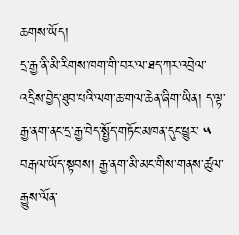ཆགས་ཡོད།
དྲ་རྒྱ་ནི་མི་རིགས་ཁག་གི་བར་ལ་ཐད་ཀར་འབྲེལ་འདྲིས་བྱེད་ཐུབ་པའི་ལག་ཆ་གལ་ཆེན་ཞིག་ཡིན། ད་ལྟ་རྒྱ་ནག་ནང་དྲ་རྒྱ་བེད་སྤྱོད་གཏོང་མཁན་དུང་ཕྱུར་ ༥ བརྒལ་ཡོད་སྟབས། རྒྱ་ནག་མི་མང་གིས་གནས་ཚུལ་རྒྱུས་ལོན་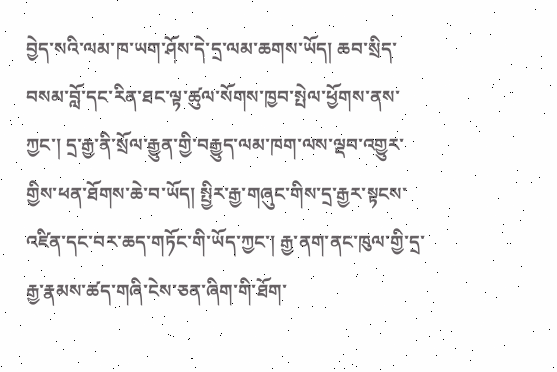བྱེད་སའི་ལམ་ཁ་ཡག་ཤོས་དེ་དྲ་ལམ་ཆགས་ཡོད། ཆབ་སྲིད་བསམ་བློ་དང་རིན་ཐང་ལྟ་ཚུལ་སོགས་ཁྱབ་སྤེལ་ཕྱོགས་ནས་ཀྱང་། དྲ་རྒྱ་ནི་སྲོལ་རྒྱུན་གྱི་བརྒྱུད་ལམ་ཁག་ལས་ལྡབ་འགྱུར་གྱིས་ཕན་ཐོགས་ཆེ་བ་ཡོད། སྤྱིར་རྒྱ་གཞུང་གིས་དྲ་རྒྱར་སྟངས་འཛིན་དང་བར་ཆད་གཏོང་གི་ཡོད་ཀྱང་། རྒྱ་ནག་ནང་ཁུལ་གྱི་དྲ་རྒྱ་རྣམས་ཚད་གཞི་ངེས་ཅན་ཞིག་གི་ཐོག་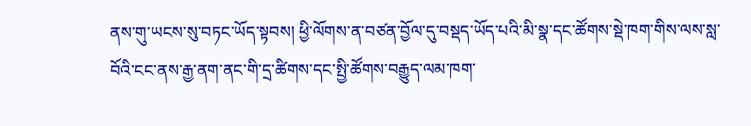ནས་གུ་ཡངས་སུ་བཏང་ཡོད་སྟབས། ཕྱི་ལོགས་ན་བཙན་བྱོལ་དུ་བསྡད་ཡོད་པའི་མི་སྣ་དང་ཚོགས་སྡེ་ཁག་གིས་ལས་སླ་བོའི་ངང་ནས་རྒྱ་ནག་ནང་གི་དྲ་ཚིགས་དང་སྤྱི་ཚོགས་བརྒྱུད་ལམ་ཁག་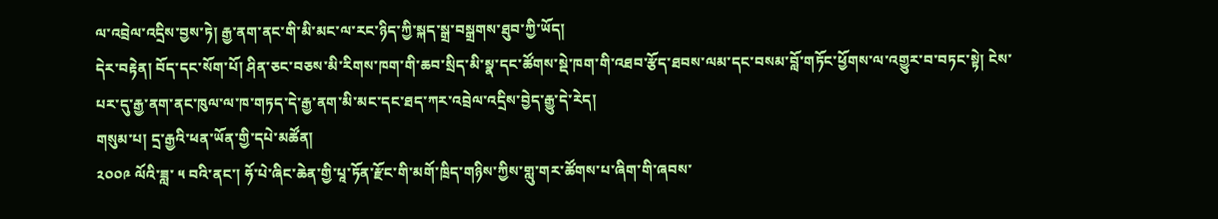ལ་འབྲེལ་འདྲིས་བྱས་ཏེ། རྒྱ་ནག་ནང་གི་མི་མང་ལ་རང་ཉིད་ཀྱི་སྐད་སྒྲ་བསྒྲགས་ཐུབ་ཀྱི་ཡོད།
དེར་བརྟེན། བོད་དང་སོག་པོ། ཤིན་ཅང་བཅས་མི་རིགས་ཁག་གི་ཆབ་སྲིད་མི་སྣ་དང་ཚོགས་སྡེ་ཁག་གི་འཐབ་རྩོད་ཐབས་ལམ་དང་བསམ་བློ་གཏོང་ཕྱོགས་ལ་འགྱུར་བ་བཏང་སྟེ། ངེས་པར་དུ་རྒྱ་ནག་ནང་ཁུལ་ལ་ཁ་གཏད་དེ་རྒྱ་ནག་མི་མང་དང་ཐད་ཀར་འབྲེལ་འདྲིས་བྱེད་རྒྱུ་དེ་རེད།
གསུམ་པ། དྲ་རྒྱའི་ཕན་ཡོན་གྱི་དཔེ་མཚོན།
༢༠༠༩ ལོའི་ཟླ་ ༥ བའི་ནང་། ཧོ་པེ་ཞིང་ཆེན་གྱི་པཱ་ཏོན་རྫོང་གི་མགོ་ཁྲིད་གཉིས་ཀྱིས་གླུ་གར་ཚོགས་པ་ཞིག་གི་ཞབས་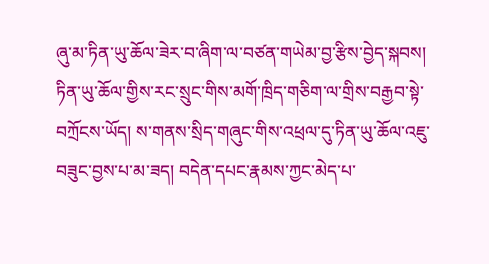ཞུ་མ་ཏིན་ཡུ་ཆོལ་ཟེར་བ་ཞིག་ལ་བཙན་གཡེམ་བྱ་རྩིས་བྱེད་སྐབས། ཏིན་ཡུ་ཆོལ་གྱིས་རང་སྲུང་གིས་མགོ་ཁྲིད་གཅིག་ལ་གྲིས་བརྒྱབ་སྟེ་བཀྲོངས་ཡོད། ས་གནས་སྲིད་གཞུང་གིས་འཕྲལ་དུ་ཏིན་ཡུ་ཆོལ་འཇུ་བཟུང་བྱས་པ་མ་ཟད། བདེན་དཔང་རྣམས་ཀྱང་མེད་པ་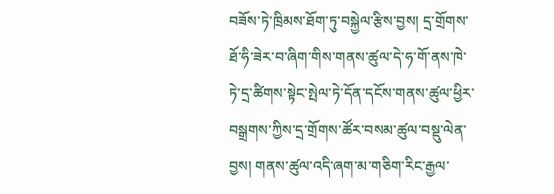བཟོས་ཏེ་ཁྲིམས་ཐོག་ཏུ་བསྐྱེལ་རྩིས་བྱས། དྲ་གྲོགས་ཐོ་ཧི་ཟེར་བ་ཞིག་གིས་གནས་ཚུལ་དེ་ཧ་གོ་ནས་ཁེ་ཏེ་དྲ་ཚིགས་སྟེང་སྤེལ་ཏེ་དོན་དངོས་གནས་ཚུལ་ཕྱིར་བསྒྲགས་ཀྱིས་དྲ་གྲོགས་ཚོར་བསམ་ཚུལ་བསྡུ་ལེན་བྱས། གནས་ཚུལ་འདི་ཞག་མ་གཅིག་རིང་རྒྱལ་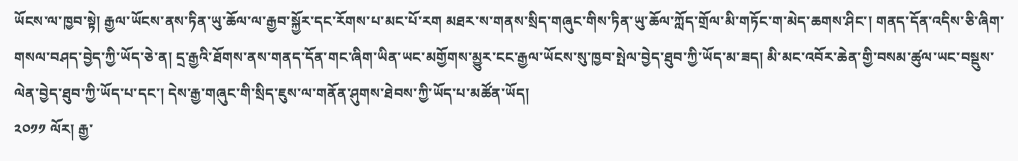ཡོངས་ལ་ཁྱབ་སྟེ། རྒྱལ་ཡོངས་ནས་ཏིན་ཡུ་ཆོལ་ལ་རྒྱབ་སྐྱོར་དང་རོགས་པ་མང་པོ་རག མཐར་ས་གནས་སྲིད་གཞུང་གིས་ཏིན་ཡུ་ཆོལ་ཀློད་གྲོལ་མི་གཏོང་ག་མེད་ཆགས་ཤིང་། གནད་དོན་འདིས་ཅི་ཞིག་གསལ་བཤད་བྱེད་ཀྱི་ཡོད་ཅེ་ན། དྲ་རྒྱའི་ཐོགས་ནས་གནད་དོན་གང་ཞིག་ཡིན་ཡང་མགྱོགས་མྱུར་ངང་རྒྱལ་ཡོངས་སུ་ཁྱབ་སྤེལ་བྱེད་ཐུབ་ཀྱི་ཡོད་མ་ཟད། མི་མང་འབོར་ཆེན་གྱི་བསམ་ཚུལ་ཡང་བསྡུས་ལེན་བྱེད་ཐུབ་ཀྱི་ཡོད་པ་དང་། དེས་རྒྱ་གཞུང་གི་སྲིད་ཇུས་ལ་གནོན་ཤུགས་ཐེབས་ཀྱི་ཡོད་པ་མཚོན་ཡོད།
༢༠༡༡ ལོར། རྒྱ་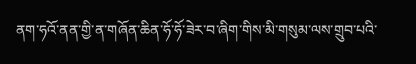ནག་ཧའོ་ནན་གྱི་ན་གཞོན་ཆིན་ཧོ་ཧོ་ཟེར་བ་ཞིག་གིས་མི་གསུམ་ལས་གྲུབ་པའི་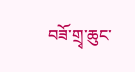བཟོ་གྲྭ་ཆུང་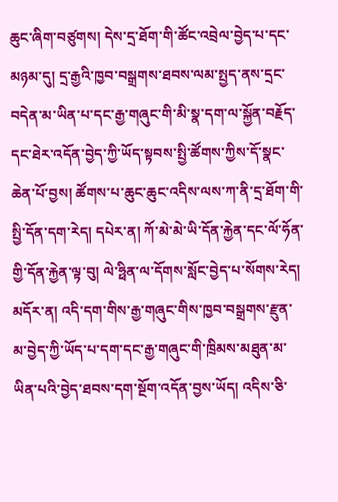ཆུང་ཞིག་བཙུགས། དེས་དྲ་ཐོག་གི་ཚོང་འབྲེལ་བྱེད་པ་དང་མཉམ་དུ། དྲ་རྒྱའི་ཁྱབ་བསྒྲགས་ཐབས་ལམ་སྤྱད་ནས་དྲང་བདེན་མ་ཡིན་པ་དང་རྒྱ་གཞུང་གི་མི་སྣ་དག་ལ་སྐྱོན་བརྗོད་དང་ཐེར་འདོན་བྱེད་ཀྱི་ཡོད་སྟབས་སྤྱི་ཚོགས་ཀྱིས་དོ་སྣང་ཆེན་པོ་བྱས། ཚོགས་པ་ཆུང་ཆུང་འདིས་ལས་ཀ་ནི་དྲ་ཐོག་གི་སྤྱི་དོན་དག་རེད། དཔེར་ན། ཀོ་མེ་མེ་ཡི་དོན་རྐྱེན་དང་ལོ་ཧོན་གྱི་དོན་རྐྱེན་ལྟ་བུ། ལེ་ཧྥིན་ལ་དོགས་སློང་བྱེད་པ་སོགས་རེད། མདོར་ན། འདི་དག་གིས་རྒྱ་གཞུང་གིས་ཁྱབ་བསྒྲགས་རྫུན་མ་བྱེད་ཀྱི་ཡོད་པ་དག་དང་རྒྱ་གཞུང་གི་ཁྲིམས་མཐུན་མ་ཡིན་པའི་བྱེད་ཐབས་དག་སྔོག་འདོན་བྱས་ཡོད། འདིས་ཅི་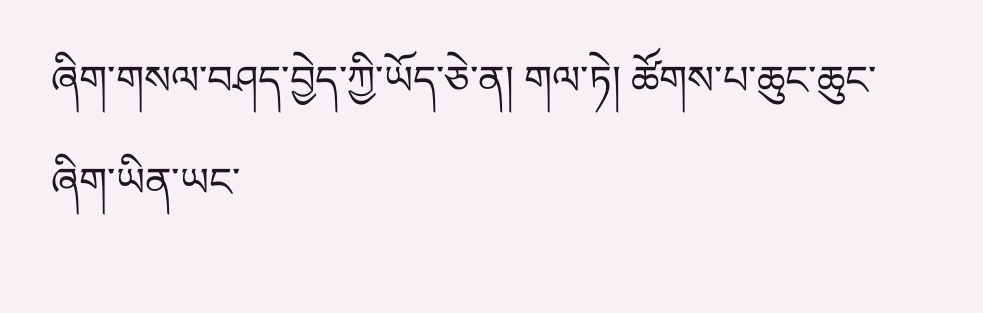ཞིག་གསལ་བཤད་བྱེད་ཀྱི་ཡོད་ཅེ་ན། གལ་ཏེ། ཚོགས་པ་ཆུང་ཆུང་ཞིག་ཡིན་ཡང་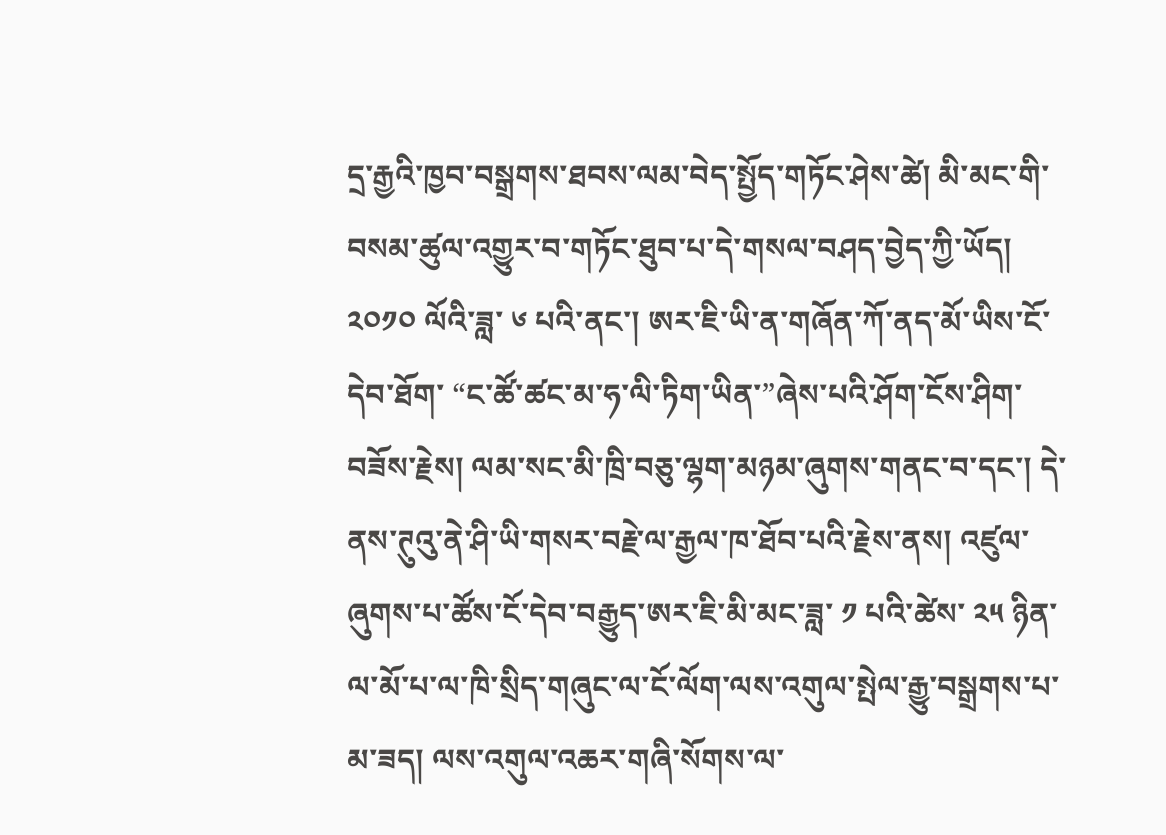དྲ་རྒྱའི་ཁྱབ་བསྒྲགས་ཐབས་ལམ་བེད་སྤྱོད་གཏོང་ཤེས་ཚེ། མི་མང་གི་བསམ་ཚུལ་འགྱུར་བ་གཏོང་ཐུབ་པ་དེ་གསལ་བཤད་བྱེད་ཀྱི་ཡོད།
༢༠༡༠ ལོའི་ཟླ་ ༦ པའི་ནང་། ཨར་ཇི་ཡི་ན་གཞོན་ཀོ་ནད་མོ་ཡིས་ངོ་དེབ་ཐོག་ “ང་ཚོ་ཚང་མ་ཧ་ལི་ཏིག་ཡིན་”ཞེས་པའི་ཤོག་ངོས་ཤིག་བཟོས་རྗེས། ལམ་སང་མི་ཁྲི་བཅུ་ལྷག་མཉམ་ཞུགས་གནང་བ་དང་། དེ་ནས་ཊུའུ་ནེ་ཤི་ཡི་གསར་བརྗེ་ལ་རྒྱལ་ཁ་ཐོབ་པའི་རྗེས་ནས། འཛུལ་ཞུགས་པ་ཚོས་ངོ་དེབ་བརྒྱུད་ཨར་ཇི་མི་མང་ཟླ་ ༡ པའི་ཚེས་ ༢༥ ཉིན་ལ་མོ་པ་ལ་ཁི་སྲིད་གཞུང་ལ་ངོ་ལོག་ལས་འགུལ་སྤེལ་རྒྱུ་བསྒྲགས་པ་མ་ཟད། ལས་འགུལ་འཆར་གཞི་སོགས་ལ་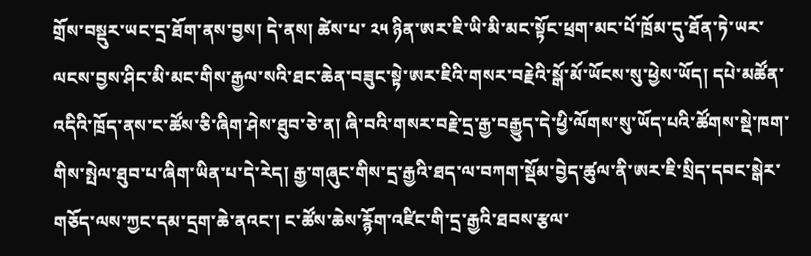གྲོས་བསྡུར་ཡང་དྲ་ཐོག་ནས་བྱས། དེ་ནས། ཚེས་པ་ ༢༥ ཉིན་ཨར་ཇི་ཡི་མི་མང་སྟོང་ཕྲག་མང་པོ་ཁྲོམ་དུ་ཐོན་ཏེ་ཡར་ལངས་བྱས་ཤིང་མི་མང་གིས་རྒྱལ་སའི་ཐང་ཆེན་བཟུང་སྟེ་ཨར་ཇིའི་གསར་བརྗེའི་སྒོ་མོ་ཡོངས་སུ་ཕྱེས་ཡོད། དཔེ་མཚོན་འདིའི་ཁྲོད་ནས་ང་ཚོས་ཅི་ཞིག་ཤེས་ཐུབ་ཅེ་ན། ཞི་བའི་གསར་བརྗེ་དྲ་རྒྱ་བརྒྱུད་དེ་ཕྱི་ལོགས་སུ་ཡོད་པའི་ཚོགས་སྡེ་ཁག་གིས་སྤེལ་ཐུབ་པ་ཞིག་ཡིན་པ་དེ་རེད། རྒྱ་གཞུང་གིས་དྲ་རྒྱའི་ཐད་ལ་བཀག་སྡོམ་བྱེད་ཚུལ་ནི་ཨར་ཇི་སྲིད་དབང་སྒེར་གཅོད་ལས་ཀྱང་དམ་དྲག་ཆེ་ནའང་། ང་ཚོས་ཆེས་རྙོག་འཛིང་གི་དྲ་རྒྱའི་ཐབས་རྩལ་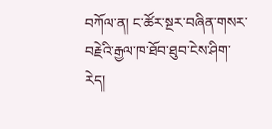བཀོལ་ན། ང་ཚོར་སྔར་བཞིན་གསར་བརྗེའི་རྒྱལ་ཁ་ཐོབ་ཐུབ་ངེས་ཤིག་རེད།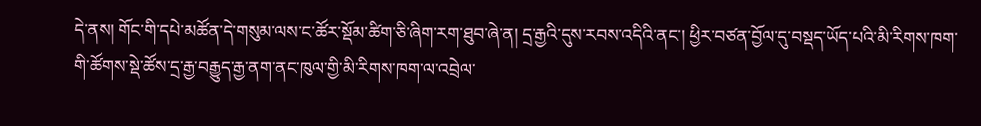དེ་ནས། གོང་གི་དཔེ་མཚོན་དེ་གསུམ་ལས་ང་ཚོར་སྡོམ་ཚིག་ཅི་ཞིག་རག་ཐུབ་ཞེ་ན། དྲ་རྒྱའི་དུས་རབས་འདིའི་ནང་། ཕྱིར་བཙན་བྱོལ་དུ་བསྡད་ཡོད་པའི་མི་རིགས་ཁག་གི་ཚོགས་སྡེ་ཚོས་དྲ་རྒྱ་བརྒྱུད་རྒྱ་ནག་ནང་ཁུལ་གྱི་མི་རིགས་ཁག་ལ་འབྲེལ་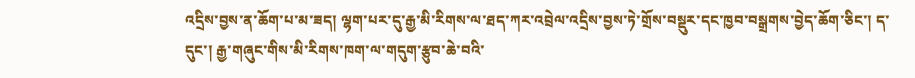འདྲིས་བྱས་ན་ཆོག་པ་མ་ཟད། ལྷག་པར་དུ་རྒྱ་མི་རིགས་ལ་ཐད་ཀར་འབྲེལ་འདྲིས་བྱས་ཏེ་གྲོས་བསྡུར་དང་ཁྱབ་བསྒྲགས་བྱེད་ཆོག་ཅིང་། ད་དུང་། རྒྱ་གཞུང་གིས་མི་རིགས་ཁག་ལ་གདུག་རྩུབ་ཆེ་བའི་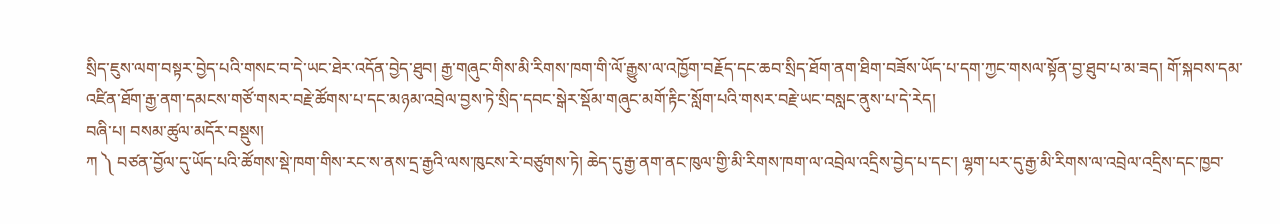སྲིད་ཇུས་ལག་བསྟར་བྱེད་པའི་གསང་བ་དེ་ཡང་ཐེར་འདོན་བྱེད་ཐུབ། རྒྱ་གཞུང་གིས་མི་རིགས་ཁག་གི་ལོ་རྒྱུས་ལ་འཁྱོག་བརྗོད་དང་ཆབ་སྲིད་ཐོག་ནག་ཐིག་བཟོས་ཡོད་པ་དག་ཀྱང་གསལ་སྟོན་བྱ་ཐུབ་པ་མ་ཟད། གོ་སྐབས་དམ་འཛིན་ཐོག་རྒྱ་ནག་དམངས་གཙོ་གསར་བརྗེ་ཚོགས་པ་དང་མཉམ་འབྲེལ་བྱས་ཏེ་སྲིད་དབང་སྒེར་སྡོམ་གཞུང་མགོ་རྟིང་སློག་པའི་གསར་བརྗེ་ཡང་བསླང་ནུས་པ་དེ་རེད།
བཞི་པ། བསམ་ཚུལ་མདོར་བསྡུས།
ཀ ༽ བཙན་བྱོལ་དུ་ཡོད་པའི་ཚོགས་སྡེ་ཁག་གིས་རང་ས་ནས་དྲ་རྒྱའི་ལས་ཁུངས་རེ་བཙུགས་ཏེ། ཆེད་དུ་རྒྱ་ནག་ནང་ཁུལ་གྱི་མི་རིགས་ཁག་ལ་འབྲེལ་འདྲིས་བྱེད་པ་དང་། ལྷག་པར་དུ་རྒྱ་མི་རིགས་ལ་འབྲེལ་འདྲིས་དང་ཁྱབ་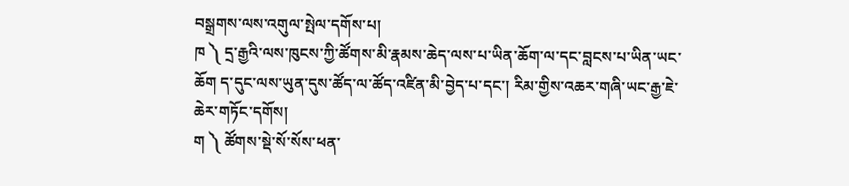བསྒྲགས་ལས་འགུལ་སྤེལ་དགོས་པ།
ཁ ༽ དྲ་རྒྱའི་ལས་ཁུངས་ཀྱི་ཚོགས་མི་རྣམས་ཆེད་ལས་པ་ཡིན་ཆོག་ལ་དང་བླངས་པ་ཡིན་ཡང་ཆོག ད་དུང་ལས་ཡུན་དུས་ཚོད་ལ་ཚོད་འཛིན་མི་བྱེད་པ་དང་། རིམ་གྱིས་འཆར་གཞི་ཡང་རྒྱ་ཇེ་ཆེར་གཏོང་དགོས།
ག ༽ ཚོགས་སྡེ་སོ་སོས་ཕན་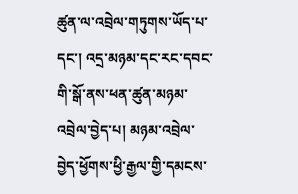ཚུན་ལ་འབྲེལ་གཏུགས་ཡོད་པ་དང་། འདྲ་མཉམ་དང་རང་དབང་གི་སྒོ་ནས་ཕན་ཚུན་མཉམ་འབྲེལ་བྱེད་པ། མཉམ་འབྲེལ་བྱེད་ཕྱོགས་ཕྱི་རྒྱལ་གྱི་དམངས་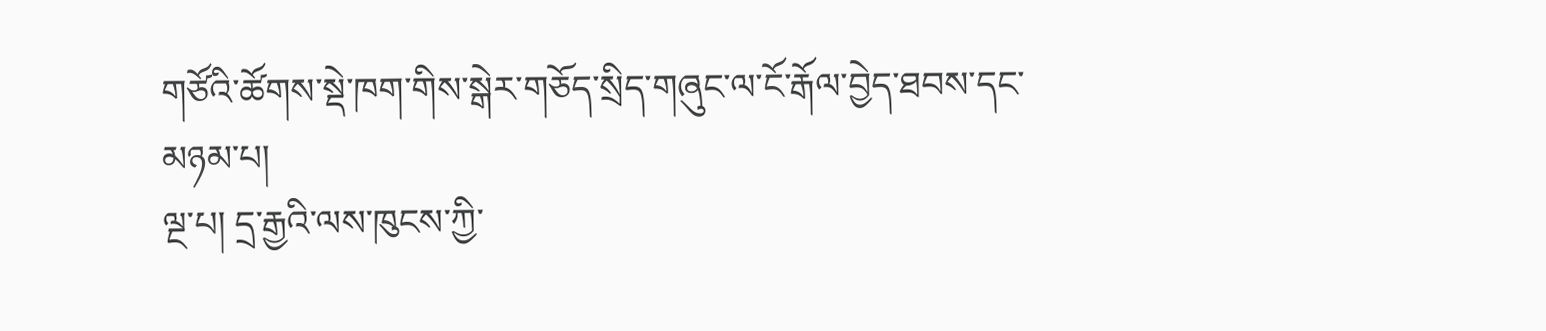གཙོའི་ཚོགས་སྡེ་ཁག་གིས་སྒེར་གཅོད་སྲིད་གཞུང་ལ་ངོ་རྒོལ་བྱེད་ཐབས་དང་མཉམ་པ།
ལྔ་པ། དྲ་རྒྱའི་ལས་ཁུངས་ཀྱི་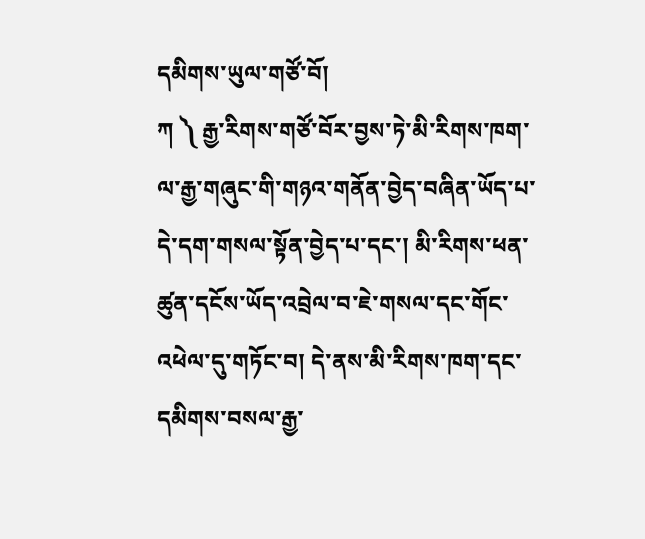དམིགས་ཡུལ་གཙོ་བོ།
ཀ ༽ རྒྱ་རིགས་གཙོ་བོར་བྱས་ཏེ་མི་རིགས་ཁག་ལ་རྒྱ་གཞུང་གི་གཉའ་གནོན་བྱེད་བཞིན་ཡོད་པ་དེ་དག་གསལ་སྟོན་བྱེད་པ་དང་། མི་རིགས་ཕན་ཚུན་དངོས་ཡོད་འབྲེལ་བ་ཇེ་གསལ་དང་གོང་འཕེལ་དུ་གཏོང་བ། དེ་ནས་མི་རིགས་ཁག་དང་དམིགས་བསལ་རྒྱ་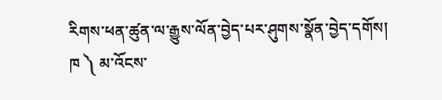རིགས་ཕན་ཚུན་ལ་རྒྱུས་ལོན་བྱེད་པར་ཤུགས་སྣོན་བྱེད་དགོས།
ཁ ༽ མ་འོངས་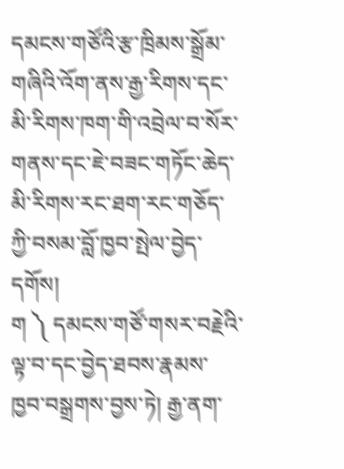དམངས་གཙོའི་རྩ་ཁྲིམས་སྒྲོམ་གཞིའི་འོག་ནས་རྒྱ་རིགས་དང་མི་རིགས་ཁག་གི་འབྲེལ་བ་སོར་གནས་དང་ཇེ་བཟང་གཏོང་ཆེད་མི་རིགས་རང་ཐག་རང་གཅོད་ཀྱི་བསམ་བློ་ཁྱབ་སྤེལ་བྱེད་དགོས།
ག ༽ དམངས་གཙོ་གསར་བརྗེའི་ལྟ་བ་དང་བྱེད་ཐབས་རྣམས་ཁྱབ་བསྒྲགས་བྱས་ཏེ། རྒྱ་ནག་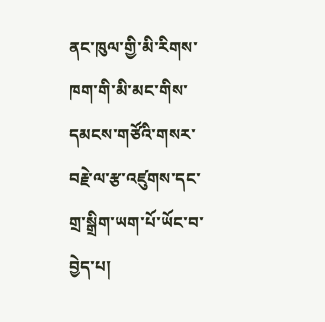ནང་ཁུལ་གྱི་མི་རིགས་ཁག་གི་མི་མང་གིས་དམངས་གཙོའི་གསར་བརྗེ་ལ་རྩ་འཛུགས་དང་གྲ་སྒྲིག་ཡག་པོ་ཡོང་བ་བྱེད་པ།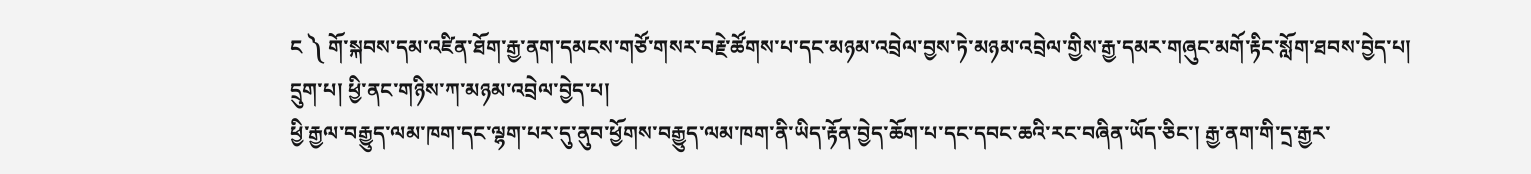ང ༽ གོ་སྐབས་དམ་འཛིན་ཐོག་རྒྱ་ནག་དམངས་གཙོ་གསར་བརྗེ་ཚོགས་པ་དང་མཉམ་འབྲེལ་བྱས་ཏེ་མཉམ་འབྲེལ་གྱིས་རྒྱ་དམར་གཞུང་མགོ་རྟིང་སློག་ཐབས་བྱེད་པ།
དྲུག་པ། ཕྱི་ནང་གཉིས་ཀ་མཉམ་འབྲེལ་བྱེད་པ།
ཕྱི་རྒྱལ་བརྒྱུད་ལམ་ཁག་དང་ལྷག་པར་དུ་ནུབ་ཕྱོགས་བརྒྱུད་ལམ་ཁག་ནི་ཡིད་རྟོན་བྱེད་ཆོག་པ་དང་དབང་ཆའི་རང་བཞིན་ཡོད་ཅིང་། རྒྱ་ནག་གི་དྲ་རྒྱར་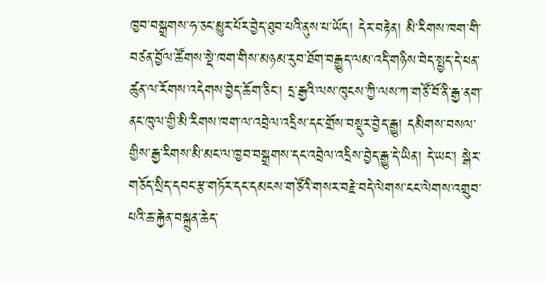ཁྱབ་བསྒྲགས་ཧ་ཅང་མྱུར་པོར་བྱེད་ཐུབ་པའི་ནུས་པ་ཡོད། དེར་བརྟེན། མི་རིགས་ཁག་གི་བཙན་བྱོལ་ཚོགས་སྡེ་ཁག་གིས་མཉམ་རུབ་ཐོག་བརྒྱུད་ལམ་འདི་གཉིས་བེད་སྤྱད་དེ་ཕན་ཚུན་ལ་རོགས་འདེགས་བྱེད་ཆོག་ཅིང་། དྲ་རྒྱའི་ལས་ཁུངས་ཀྱི་ལས་ཀ་གཙོ་བོ་ནི་རྒྱ་ནག་ནང་ཁུལ་གྱི་མི་རིགས་ཁག་ལ་འབྲེལ་འདྲིས་དང་གྲོས་བསྡུར་བྱེད་རྒྱུ། དམིགས་བསལ་གྱིས་རྒྱ་རིགས་མི་མང་ལ་ཁྱབ་བསྒྲགས་དང་འབྲེལ་འདྲིས་བྱེད་རྒྱུ་དེ་ཡིན། དེ་ཡང་། སྒེར་གཅོད་སྲིད་དབང་རྩ་གཏོར་དང་དམངས་གཙོའི་གསར་བརྗེ་བདེ་ལེགས་ངང་ལེགས་འགྲུབ་པའི་ཆ་རྐྱེན་བསྐྲུན་ཆེད་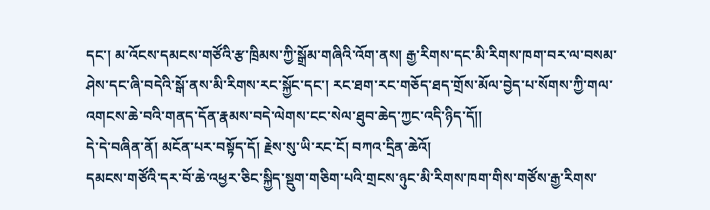དང་། མ་འོངས་དམངས་གཙོའི་རྩ་ཁྲིམས་ཀྱི་སྒྲོམ་གཞིའི་འོག་ནས། རྒྱ་རིགས་དང་མི་རིགས་ཁག་བར་ལ་བསམ་ཤེས་དང་ཞི་བདེའི་སྒོ་ནས་མི་རིགས་རང་སྐྱོང་དང་། རང་ཐག་རང་གཅོད་ཐད་གྲོས་མོལ་བྱེད་པ་སོགས་ཀྱི་གལ་འགངས་ཆེ་བའི་གནད་དོན་རྣམས་བདེ་ལེགས་ངང་སེལ་ཐུབ་ཆེད་ཀྱང་འདི་ཉིད་དོ།།
དེ་དེ་བཞིན་ནོ། མངོན་པར་བསྟོད་དོ། རྗེས་སུ་ཡི་རང་ངོ། བཀའ་དྲིན་ཆེའོ།
དམངས་གཙོའི་དར་བོ་ཆེ་འཕྱར་ཅིང་སྐྱིད་སྡུག་གཅིག་པའི་གྲངས་ཉུང་མི་རིགས་ཁག་གིས་གཙོས་རྒྱ་རིགས་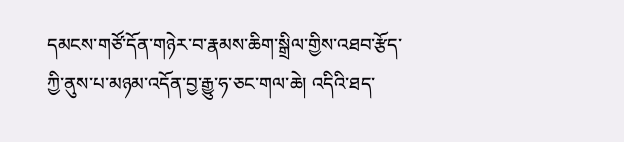དམངས་གཙོ་དོན་གཉེར་བ་རྣམས་ཆིག་སྒྲིལ་གྱིས་འཐབ་རྩོད་ཀྱི་ནུས་པ་མཉམ་འདོན་བྱ་རྒྱུ་ཧ་ཅང་གལ་ཆེ། འདིའི་ཐད་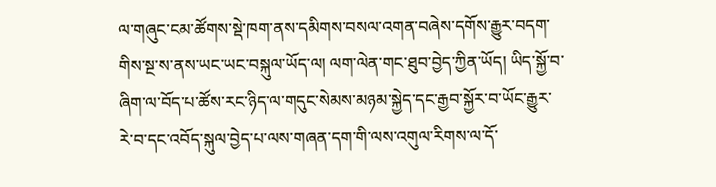ལ་གཞུང་ངམ་ཚོགས་སྡེ་ཁག་ནས་དམིགས་བསལ་འགན་བཞེས་དགོས་རྒྱུར་བདག་གིས་སྔ་ས་ནས་ཡང་ཡང་བསྐུལ་ཡོད་ལ། ལག་ལེན་གང་ཐུབ་བྱེད་ཀྱིན་ཡོད། ཡིད་སྐྱོ་བ་ཞིག་ལ་བོད་པ་ཚོས་རང་ཉིད་ལ་གདུང་སེམས་མཉམ་སྐྱེད་དང་རྒྱབ་སྐྱོར་བ་ཡོང་རྒྱུར་རེ་བ་དང་འབོད་སྐུལ་བྱེད་པ་ལས་གཞན་དག་གི་ལས་འགུལ་རིགས་ལ་དོ་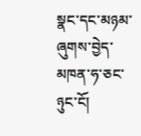སྣང་དང་མཉམ་ཞུགས་བྱེད་མཁན་ཧ་ཅང་ཉུང་ངོ།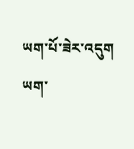ཡག་པོ་ཟེར་འདུག
ཡག་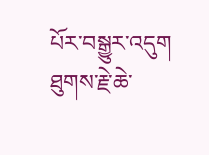པོར་བསྒྱུར་འདུག
ཐུགས་རྗེ་ཆེ་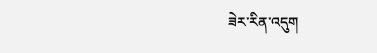ཟེར་རིན་འདུག